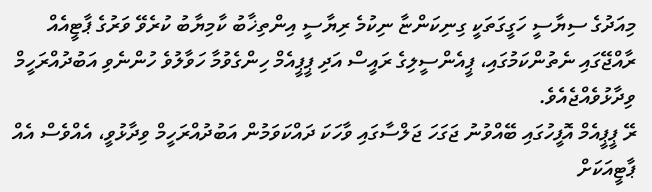މިއަދުގެ ސިޔާސީ ހަގީގަތަކީ ގިނިކަންޏާ ނިކުމެ ރިޔާސީ އިންތިޚާބު ކާމިޔާބު ކުރެވޭ ވަރުގެ ޕާޓީއެއް ރާއްޖޭގައި ނެތުންކަމުގައި، ޕީއެންސީލިގެ ރައީސް އަދި ޕީޕީއެމް ހިންގެވުމާ ހަވާލުވެ ހުންނެވި އަބުދުއްރަހީމް ވިދާޅުވެއްޖެއެވެ.
ރޭ ޕީޕީއެމް އޮފީހުގައި ބޭއްވުނު ޖަގަހަ ޖަލްސާގައި ވާހަކަ ދައްކަވަމުން އަބުދުއްރަހީމް ވިދާޅުވީ، އެއްވެސް އެއް ޕާޓީއަކަށް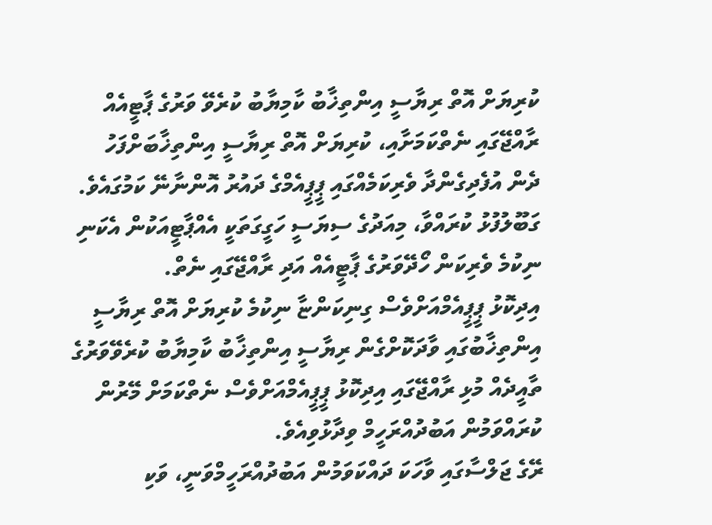ކުރިޔަށް އޮތް ރިޔާސީ އިންތިޚާބު ކާމިޔާބު ކުރެވޭ ވަރުގެ ޕާޓީއެއް ރާއްޖޭގައި ނެތްކަމަށާއި، ކުރިޔަށް އޮތް ރިޔާސީ އިންތިޚާބަށްފަހު ދެން އުފެދިގެންދާ ވެރިކަމެއްގައި ޕީޕީއެމްގެ ދައުރު އޮންނާނޭ ކަމުގައެވެ.
ގަބޫލުފުޅު ކުރައްވާ، މިއަދުގެ ސިޔަސީ ހަގީގަތަކީ އެއްޕާޓީއަކުން އެކަނި ނިކުމެ ވެރިކަން ހޯދޭވަރުގެ ޕާޓީއެއް އަދި ރާއްޖޭގައި ނެތް.
އިދިކޮޅު ޕީޕީއެމްއަށްވެސް ގިނިކަންޏާ ނިކުމެ ކުރިޔަށް އޮތް ރިޔާސީ އިންތިޚާބުގައި ވާދަކޮށްގެން ރިޔާސީ އިންތިޚާބު ކާމިޔާބު ކުރެވޭވަރުގެ ތާއީދެއް މުޅި ރާއްޖޭގައި އިދިކޮޅު ޕީޕީއެމްއަށްވެސް ނެތްކަމަށް މޭރުން ކުރައްވަމުން އަބުދުއްރަހީމް ވިދާޅުވިއެވެ.
ރޭގެ ޖަލްސާގައި ވާހަކަ ދައްކަވަމުން އަބުދުއްރަހީމްވަނީ، ވަކި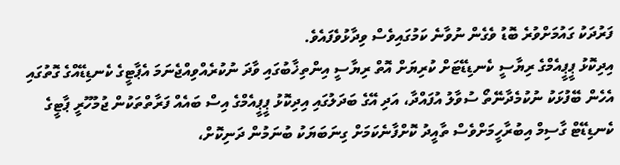ފަރުދަކު ގައުމަށްވުރެ ބޮޑު ވެގެން ނުވާނެ ކަމުގައިވެސް ވިދާޅުވެފައެވެ.
އިދިކޮޅު ޕީޕީއެމްގެ ރިޔާސީ ކެނޑިޑޭޓަށް ކުރިޔަށް އޮތް ރިޔާސީ އިންތިޚާބުގައި ވާދަ ނުކުރެއްވިއްޖެނަމަ އެޕާޓީގެ ކެނޑިޑޭއްގެ ގޮތުގައި އެހެން ބޭފުޅަކު ނުކުމެދާނޭތޯ ސުވާލު އުފައްދާ، އަދި އޭގެ ބަދަލުގައި އިދިކޮޅު ޕީޕީއެމްގެ އިސް ބައެއް ފަރާތްތަކުން ޖުމުހޫރީ ޕާޓީގެ ކެނޑިޑޭޓް ގާސިމް އިބުރާހީމަށްވެސް ތާއީދު ކޮށްފާނެކަމަށް ގިނަބަޔަކު ބުނަމުން ދަނިކޮށް،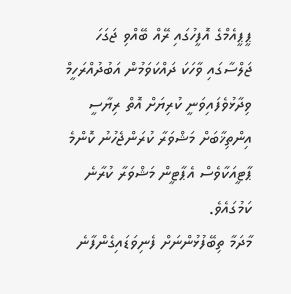ޕީޕީއެމްގެ އޮފީހުގައި ރޭއް ބޭއްވި ޖަގަހަ ޖަލްސާގައި ވާހަކަ ދައްކަވަމުން އަބުދުއްރަހީމް ވިދާޅުވެފައިވަނީ ކުރިޔަށް އޮތް ރިޔާސީ އިންތިޚާބަށް މަޝްވަރާ ކުރަންޖެހުނު ކޮންމެ ޕާޓީއަކާވެސް އެޕާޓީން މަޝްވަރާ ކުރާނެ ކަމުގައެވެ.
މާދަމާ ތިބޭފުޅުންނަށް ފެނިވަޑައިގެންފާނެ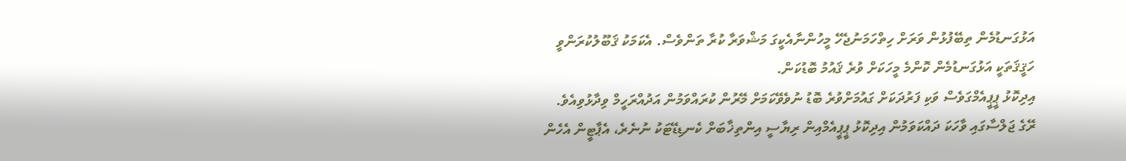އަޅުގަނޑުމެން ތިބޭފުޅުން ވަރަށް ހިތްހަމަނުޖެހޭ މީހުންނާއެކީގަ މަޝްވަރާ ކުރާ ތަންވެސް. އެކަމަކު ޤަބޫލުކުރަންވީ ހަޤީޤަތަކީ އަޅުގަނޑުމެން ކޮންމެ މީހަކަށް ވުރެ ޤައުމު ބޮޑުކަން.
އިދިކޮޅު ޕީޕީއެމްގަވެސް ވަކި ފަރުދަކަށް ގައުމަށްވުރެ ބޮޑު ނުވެވޭކަމަށް މޭރުން ކުރައްވަމުން އަދުއްރަހީމް ވިދާޅުވިއެވެ.
ރޭގެ ޖަލްސާގައި ވާހަކަ ދައްކަވަމުން އިދިކޮޅު ޕީޕީއެމްއިން ރިޔާސީ އިންތިޚާބަށް ކެނޑިޑޭޓަކު ނުނެރެ، އެޕާޓީން އެހެން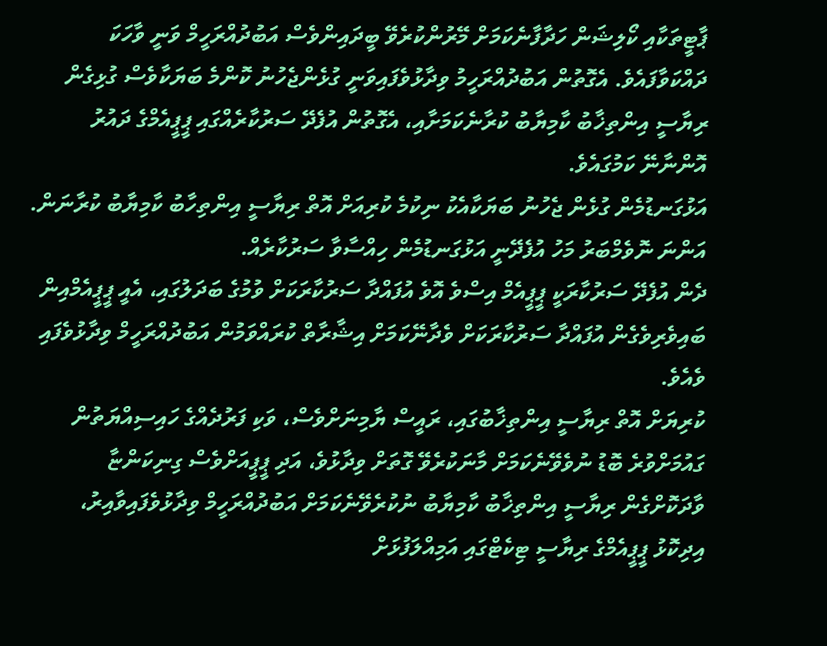ޕާޓީތަކާއި ކޯލިޝަން ހަދާފާނެކަމަށް މޭރުންކުރެވޭ ބީދައިންވެސް އަބުދުއްރަހީމް ވަނީ ވާހަކަ ދައްކަވާފައެވެ. އެގޮތުން އަބުދުއްރަހީމު ވިދާޅުވެފައިވަނީ ގުޅެންޖެހުނު ކޮންމެ ބަޔަކާވެސް ގުޅިގެން ރިޔާސީ އިންތިޚާބު ކާމިޔާބު ކުރާނެކަމަށާއި، އެގޮތުން އުފެދޭ ސަރުކާރެއްގައި ޕީޕީއެމްގެ ދައުރު އޮންނާނޭ ކަމުގައެވެ.
އަޅުގަނޑުމެން ގުޅެން ޖެހުނު ބަޔަކާއެކު ނިކުމެ ކުރިއަށް އޮތް ރިޔާސީ އިންތިހާބު ކާމިޔާބު ކުރާނަން. އަންނަ ނޮވެމްބަރު މަހު އުފެދޭނީ އަޅުގަނޑުމެން ހިއްސާވާ ސަރުކާރެއް.
ދެން އުފެދޭ ސަރުކާރަކީ ޕީޕީއެމް އިސްވެ އޮވެ އުފައްދާ ސަރުކާރަކަށް ވުމުގެ ބަދަލުގައި، އެއީ ޕީޕީއެމްއިން ބައިވެރިވެގެން އުފައްދާ ސަރުކާރަކަށް ވެދާނޭކަމަށް އިޝާރާތް ކުރައްވަމުން އަބުދުއްރަހީމް ވިދާޅުވެފައި ވެއެވެ.
ކުރިޔަށް އޮތް ރިޔާސީ އިންތިޚާބުގައި، ރައީސް ޔާމިނަށްވެސް، ވަކި ފަރުދެއްގެ ހައިސިއްޔަތުން ގައުމަށްވުރެ ބޮޑު ނުވެވޭނެކަމަށް މާނަކުރެވޭ ގޮތަށް ވިދާޅުވެ، އަދި ޕީޕީއަށްވެސް ގިނިކަންޏާ ވާދަކޮށްގެން ރިޔާސީ އިންތިޚާބު ކާމިޔާބު ނުކުރެވޭނެކަމަށް އަބުދުއްރަހީމް ވިދާޅުވެފައިވާއިރު، އިދިކޮޅު ޕީޕީއެމްގެ ރިޔާސީ ޓިކެޓްގައި އަމިއްލަފުޅަށް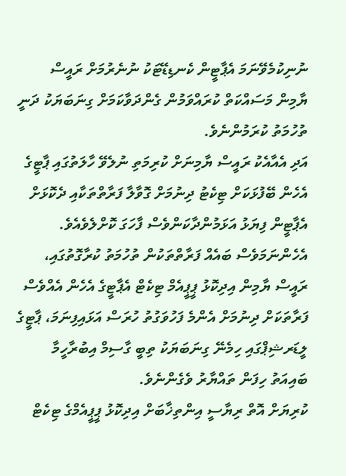ނުނިކުމެވޭނަމަ އެޕާޓީން ކެނޑިޑޭޓަކު ނުނެރުމަށް ރައީސް ޔާމިން މަސައްކަތް ކުރައްވަމުން ގެންދަވާކަމަށް ގިނަބަޔަކު ދަނީ ތުހުމަތު ކުރަމުންނެވެ.
އަދި އެއާއެކު ރައީސް ޔާމިނަށް ކުރިމަތި ނުލެވޭ ހާލަތުގައި ޕާޓީގެ އެހެން ބޭފުޅަކަށް ޓިކެޓު ދިނުމަށް ގޮވާލާ ފަރާތްތަކާއި ދެކޮޅަށް އެޕާޓީން ފިޔަޅު އަޅަމުންދާކަންވެސް ފާހަގަ ކޮށްލެވެއެވެ.
އެހެންނަމަވެސް ބައެއް ފަރާތްތަކުން ތުހުމަތު ކުރާގޮތުގައި، ރައީސް ޔާމިން އިދިކޮޅު ޕީޕީއެމް ޓިކެޓް އެޕާޓީގެ އެހެން އެއްވެސް ފަރާތަކަށް ދިނުމަށް އެންމެ ފަހުވަގުތު ހުރަސް އަޅައިފިނަމަ، ޕާޓީގެ ލީޑަރޝިޕްގައި ހިމެނޭ ގިނަބަޔަކު ތިބީ ގާސިމް އިބުރާހީމާ ބައިއަތު ހިފަން ތައްޔާރު ވެގެންނެވެ.
ކުރިޔަށް އޮތް ރިޔާސީ އިންތިޚާބަށް އިދިކޮޅު ޕީޕީއެމްގެ ޓިކެޓް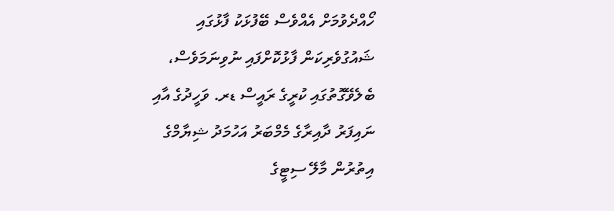ހޯއްދެވުމަށް އެއްވެސް ބޭފުޅަކު ފާޅުގައި ޝައުގުވެރިކަން ފާޅުކޮށްފައި ނުވިނަމަވެސް، ބެލެވޭގޮތުގައި ކުރީގެ ރައީސް ޑރ. ވަހީދުގެ އާއި ނައިފަރު ދާއިރާގެ މެމްބަރު އަހުމަދު ޝިޔާމްގެ އިތުރުން މާލޭ ސިޓީގެ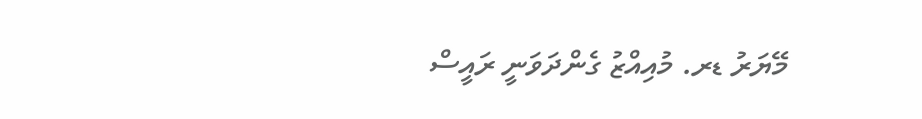މޭޔަރު ޑރ. މުއިއްޒު ގެންދަވަނީ ރައީސް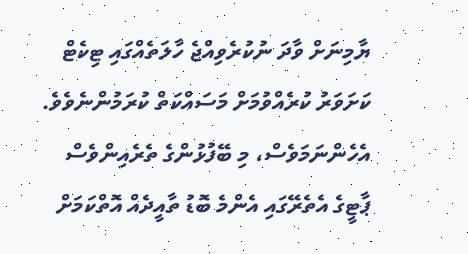ޔާމިނަށް ވާދަ ނުކުރެވިއްޖެ ހާލަތެއްގައި ޓިކެޓް ކަށަވަރު ކުރެއްވުމަށް މަސައްކަތް ކުރަމުންނެވެވެ.
އެހެންނަމަވެސް، މި ބޭފުޅުންގެ ތެރެއިންވެސް ޕާޓީގެ އެތެރޭގައި އެންމެ ބޮޑު ތާއީދެއް އޮތްކަމަށް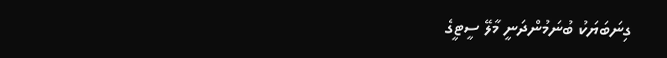ގިނަބަޔަކު ބުނަމުންދަނީ މާލޭ ސީޓީގެ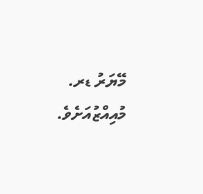މޭޔަރު ޑރ. މުއިއްޒުއަށެވެ.